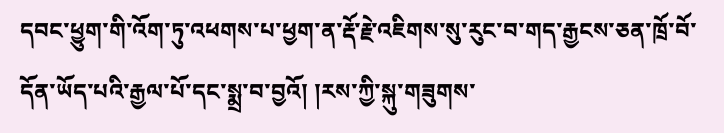དབང་ཕྱུག་གི་འོག་ཏུ་འཕགས་པ་ཕྱག་ན་རྡོ་རྗེ་འཇིགས་སུ་རུང་བ་གད་རྒྱངས་ཅན་ཁྲོ་བོ་དོན་ཡོད་པའི་རྒྱལ་པོ་དང་སྨྲ་བ་བྱའོ། །རས་ཀྱི་སྐུ་གཟུགས་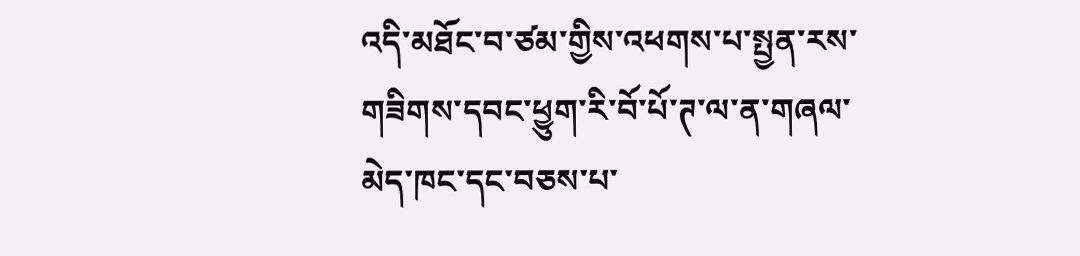འདི་མཐོང་བ་ཙམ་གྱིས་འཕགས་པ་སྤྱན་རས་གཟིགས་དབང་ཕྱུག་རི་བོ་པོ་ཊ་ལ་ན་གཞལ་མེད་ཁང་དང་བཅས་པ་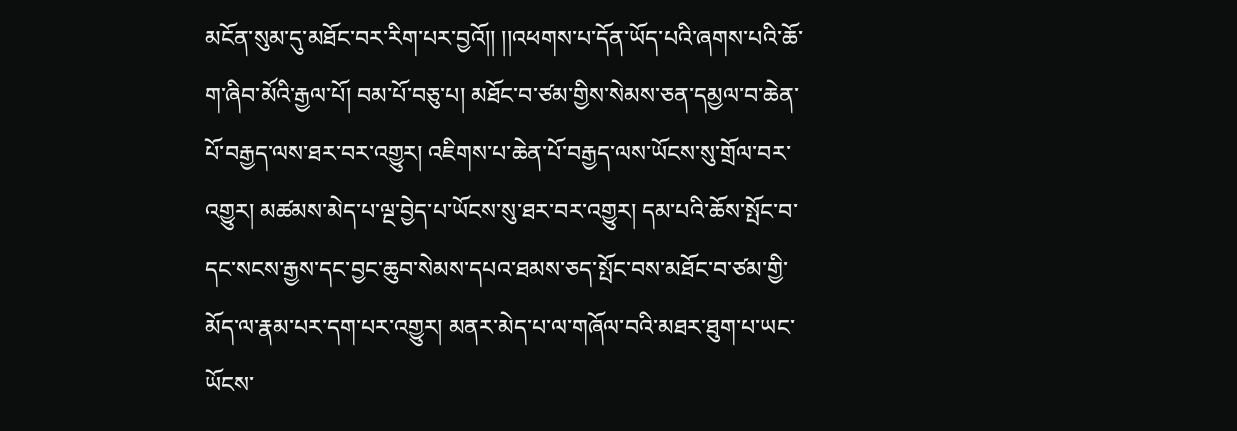མངོན་སུམ་དུ་མཐོང་བར་རིག་པར་བྱའོ།། །།འཕགས་པ་དོན་ཡོད་པའི་ཞགས་པའི་ཆོ་ག་ཞིབ་མོའི་རྒྱལ་པོ། བམ་པོ་བཅུ་པ། མཐོང་བ་ཙམ་གྱིས་སེམས་ཅན་དམྱལ་བ་ཆེན་པོ་བརྒྱད་ལས་ཐར་བར་འགྱུར། འཇིགས་པ་ཆེན་པོ་བརྒྱད་ལས་ཡོངས་སུ་གྲོལ་བར་འགྱུར། མཚམས་མེད་པ་ལྔ་བྱེད་པ་ཡོངས་སུ་ཐར་བར་འགྱུར། དམ་པའི་ཆོས་སྤོང་བ་དང་སངས་རྒྱས་དང་བྱང་ཆུབ་སེམས་དཔའ་ཐམས་ཅད་སྤོང་བས་མཐོང་བ་ཙམ་གྱི་མོད་ལ་རྣམ་པར་དག་པར་འགྱུར། མནར་མེད་པ་ལ་གཞོལ་བའི་མཐར་ཐུག་པ་ཡང་ཡོངས་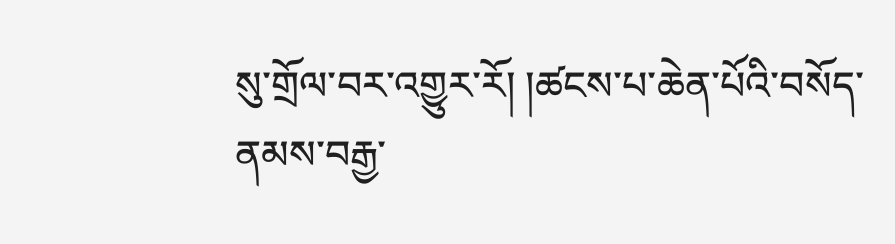སུ་གྲོལ་བར་འགྱུར་རོ། །ཚངས་པ་ཆེན་པོའི་བསོད་ནམས་བརྒྱ་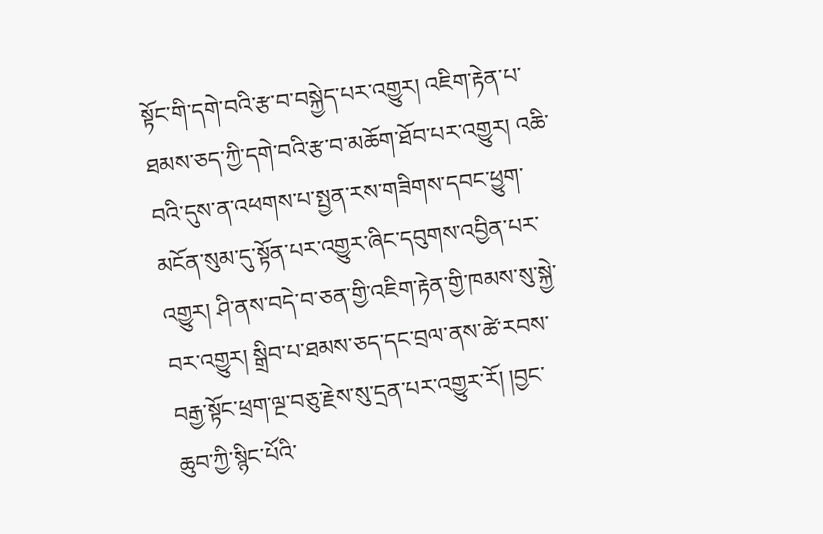སྟོང་གི་དགེ་བའི་རྩ་བ་བསྐྱེད་པར་འགྱུར། འཇིག་རྟེན་པ་ཐམས་ཅད་ཀྱི་དགེ་བའི་རྩ་བ་མཆོག་ཐོབ་པར་འགྱུར། འཆི་བའི་དུས་ན་འཕགས་པ་སྤྱན་རས་གཟིགས་དབང་ཕྱུག་མངོན་སུམ་དུ་སྟོན་པར་འགྱུར་ཞིང་དབུགས་འབྱིན་པར་འགྱུར། ཤི་ནས་བདེ་བ་ཅན་གྱི་འཇིག་རྟེན་གྱི་ཁམས་སུ་སྐྱེ་བར་འགྱུར། སྒྲིབ་པ་ཐམས་ཅད་དང་བྲལ་ནས་ཚེ་རབས་བརྒྱ་སྟོང་ཕྲག་ལྔ་བཅུ་རྗེས་སུ་དྲན་པར་འགྱུར་རོ། །བྱང་ཆུབ་ཀྱི་སྙིང་པོའི་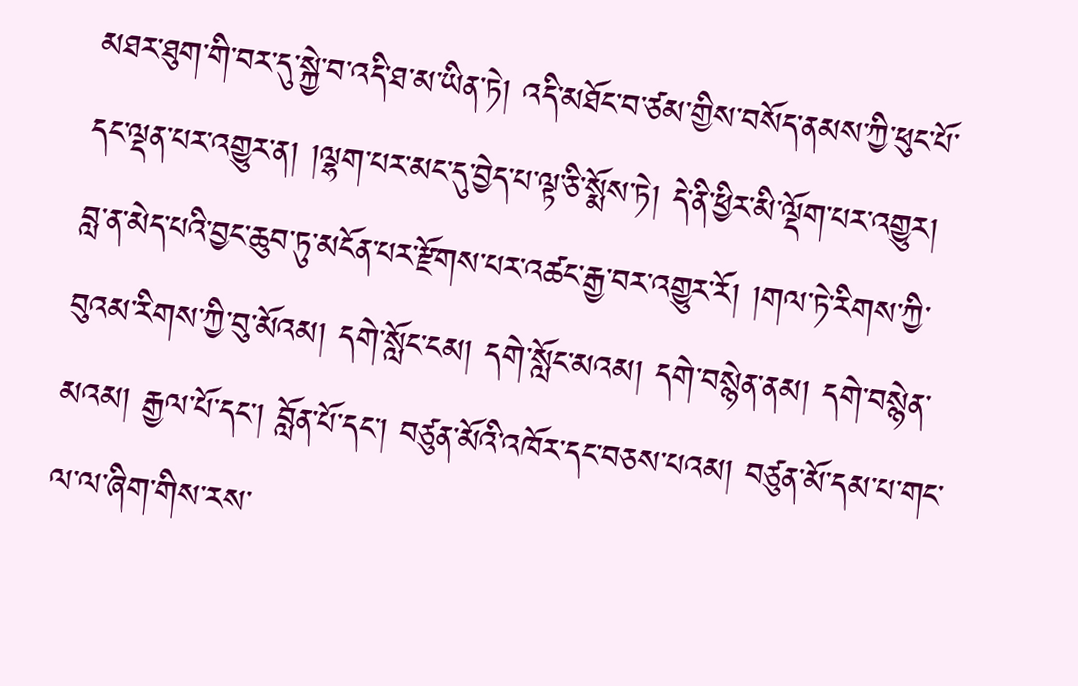མཐར་ཐུག་གི་བར་དུ་སྐྱེ་བ་འདི་ཐ་མ་ཡིན་ཏེ། འདི་མཐོང་བ་ཙམ་གྱིས་བསོད་ནམས་ཀྱི་ཕུང་པོ་དང་ལྡན་པར་འགྱུར་ན། །ལྷག་པར་མང་དུ་བྱེད་པ་ལྟ་ཅི་སྨོས་ཏེ། དེ་ནི་ཕྱིར་མི་ལྡོག་པར་འགྱུར། བླ་ན་མེད་པའི་བྱང་ཆུབ་ཏུ་མངོན་པར་རྫོགས་པར་འཚང་རྒྱ་བར་འགྱུར་རོ། །གལ་ཏེ་རིགས་ཀྱི་བུའམ་རིགས་ཀྱི་བུ་མོའམ། དགེ་སློང་ངམ། དགེ་སློང་མའམ། དགེ་བསྙེན་ནམ། དགེ་བསྙེན་མའམ། རྒྱལ་པོ་དང་། བློན་པོ་དང་། བཙུན་མོའི་འཁོར་དང་བཅས་པའམ། བཙུན་མོ་དམ་པ་གང་ལ་ལ་ཞིག་གིས་རས་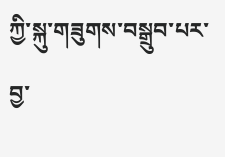ཀྱི་སྐུ་གཟུགས་བསྒྲུབ་པར་བྱ་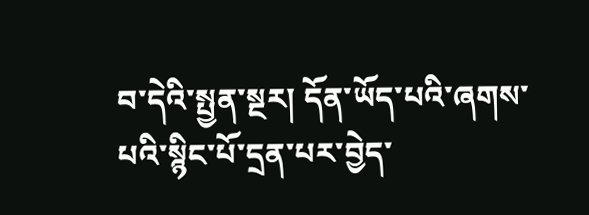བ་དེའི་སྤྱན་སྔར། དོན་ཡོད་པའི་ཞགས་པའི་སྙིང་པོ་དྲན་པར་བྱེད་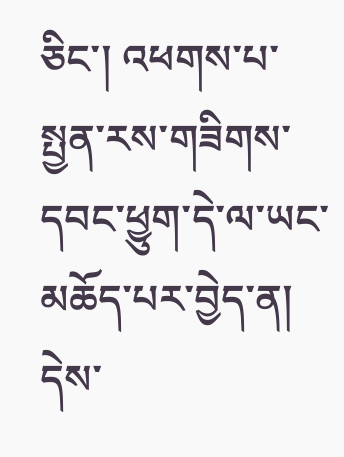ཅིང་། འཕགས་པ་སྤྱན་རས་གཟིགས་དབང་ཕྱུག་དེ་ལ་ཡང་མཆོད་པར་བྱེད་ན། དེས་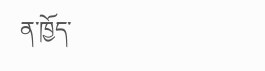ན་ཁྱོད་